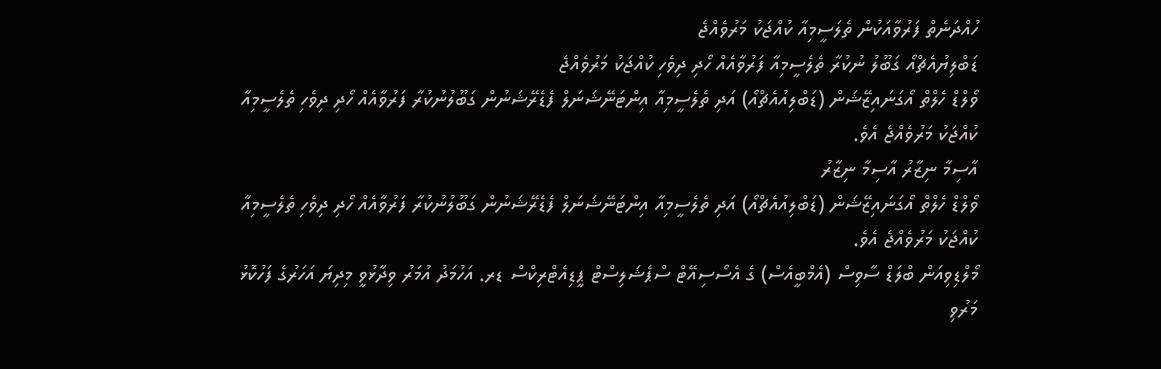ހުއްދަނެތް ފަރުވާއަކުން ތެލަސީމިއާ ކުއްޖަކު މަރުވެއްޖެ
ޑަބްލިޔުއެޗްއޯ ގަބޫލު ނުކުރާ ތެލެސީމިއާ ފަރުވާއެއް ހޯދި ދިވެހި ކުއްޖަކު މަރުވެއްޖެ
ވޯލްޑް ހެލްތް އޯގަނައިޒޭޝަން (ޑަބްލިއުއެޗްއޯ) އަދި ތެލެސީމިއާ އިންޓަނޭޝަނަލް ފެޑެރޭޝަނުން ގަބޫލުނުކުރާ ފަރުވާއެއް ހޯދި ދިވެހި ތެލެސީމިއާ ކުއްޖަކު މަރުވެއްޖެ އެވެ.
އާސިމާ ނިޒާރު އާސިމާ ނިޒާރު
ވޯލްޑް ހެލްތް އޯގަނައިޒޭޝަން (ޑަބްލިއުއެޗްއޯ) އަދި ތެލެސީމިއާ އިންޓަނޭޝަނަލް ފެޑެރޭޝަނުން ގަބޫލުނުކުރާ ފަރުވާއެއް ހޯދި ދިވެހި ތެލެސީމިއާ ކުއްޖަކު މަރުވެއްޖެ އެވެ.
މޯލްޑިވިއަން ބްލަޑް ސާވިސް (އެމްބީއެސް) ގެ އެސޯސިއޭޓް ސްޕެޝަލިސްޓް ޕީޑިއެޓްރިކްސް ޑރ. އަހުމަދު އުމަރު ވިދާޅުވީ މިދިޔަ އަހަރުގެ ފަހުކޮޅު މަރުވި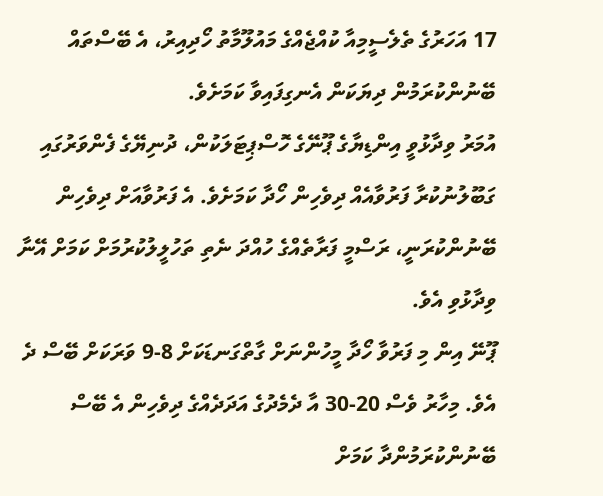17 އަހަރުގެ ތެލެސީމިއާ ކުއްޖެއްގެ މައުލޫމާތު ހޯދިއިރު، އެ ބޭސްތައް ބޭނުންކުރަމުން ދިޔަކަން އެނގިފައިވާ ކަމަށެވެ.
އުމަރު ވިދާޅުވީ އިންޑިޔާގެ ޕޫނޭގެ ހޮސްޕިޓަލަކުން، ދުނިޔޭގެ ފެންވަރުގައި ގަބޫލުނުކުރާ ފަރުވާއެއް ދިވެހިން ހޯދާ ކަމަށެވެ. އެ ފަރުވާއަށް ދިވެހިން ބޭނުންކުރަނީ، ރަސްމީ ފަރާތެއްގެ ހުއްދަ ނެތި ތަހުލީލުކުރުމަށް ކަމަށް އޭނާ ވިދާޅުވި އެވެ.
ޕޫނޭ އިން މި ފަރުވާ ހޯދާ މީހުންނަށް ގާތްގަނޑަކަށް 8-9 ވަރަކަށް ބޭސް ދެ އެވެ. މިހާރު ވެސް 20-30 އާ ދެމެދުގެ އަދަދެއްގެ ދިވެހިން އެ ބޭސް ބޭނުންކުރަމުންދާ ކަމަށް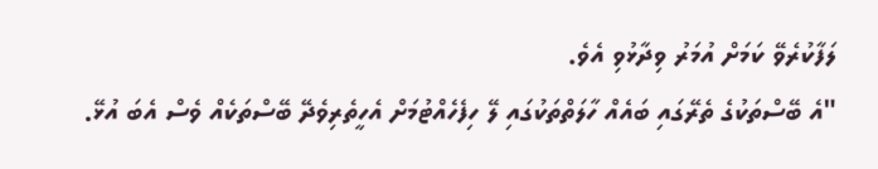ލަފާކުރެވޭ ކަމަށް އުމަރު ވިދާޅުވި އެވެ.
"އެ ބޭސްތަކުގެ ތެރޭގައި ބައެއް ހާލަތްތަކުގައި ލޭ ހިފެހެއްޓުމަށް އެހީތެރިވެދޭ ބޭސްތަކެއް ވެސް އެބަ އުޅޭ.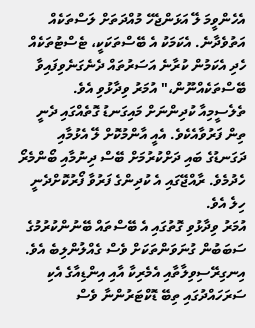އެހެންވީމަ ލޭ އަޅަންޖެހޭ މުއްދަތަށް ލަސްތަކެއް އަތުވެދާނެ. އެކަމަކު އެ ބޭސްތަކަކީ، ޓެސްޓުތަކެއް ހެދި އެކަމުން ކުރާނެ އަސަރުތައް ދެނެގަނެވިފައިވާ ބޭސްތަކެއްނޫން،" އުމަރު ވިދާޅުވި އެވެ.
ތެލެސީމިއާ ކުދިންނަށް މައިގަނޑު ގޮތެއްގައި ދެނީ ތިން ފަރުވާއެކެވެ. އެއީ އާންމުކޮށް ލޭ އެޅުމާއި ދަގަނޑުގެ ބައި ދަށްކުރުމަށް ބޭސް ދިނުމާއި ބޯންމެރޯ ހެދުމެވެ. ރާއްޖޭގައި އެ ކުދިންގެ ފަރުވާ ފޯރުކޮށްދެނީ ހިލެ އެވެ.
އުމަރު ވިދާޅުވި ގޮތުގައި އެ ބޭސްތައް ބޭނުންކުރުމުގެ ސަބަބުން ގުނަވަންތަކަށް ވެސް ގެއްލުންލިބެ އެވެ. އިނގިރޭސިވިލާތާއި އެމެރިކާ އާއި އިންޑިއާގެ އެކި ސަރަހައްދުގައި ތިބޭ ޑޮކްޓަރުންނާ ވެސް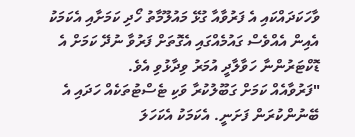ވާހަކަދައްކައި އެ ފަރުވާއާ ގުޅޭ މައުލޫމާތު ހޯދި ކަމަށާއި އެކަމަކު އެއިން އެއްވެސް ގައުމެއްގައި އެގޮތަށް ފަރުވާ ނުދޭ ކަމަށް އެ ޑޮކްޓަރުންނާ ހަވާލާދީ އުމަރު ވިދާޅުވި އެވެ.
"ފަރުވާއެއް ކަމަށް ގަބޫލުކުރާ ވަކި ޓެސްޓުތަކެއް ހަދައި އެ ބޭނުންކުރަން ފަށަނީ. އެކަމަކު އެކަހަލަ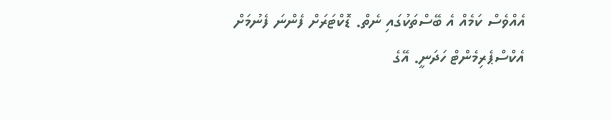އެއްވެސް ކަމެއް އެ ބޭސްތަކުގައި ނެތް. ޑޮކްޓަރަށް ފެންނަ ފެނުމަށް އެކްސްޕެރިމެންޓް ހަދަނީ. އޭގެ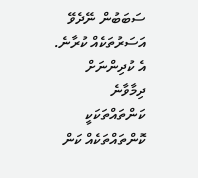ސަބަބުން ނޭދެވޭ އަސަރުތަކެއް ކުރާނެ. އެ ކުދިންނަށް ދިމާވާނެ ކަންތައްތަކަކީ ކޮންތައްތަކެއް ކަން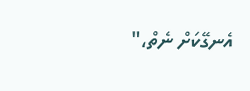އެނގޭކަށް ނެތް،"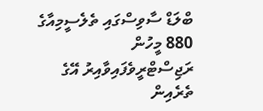ބްލަޑް ސާވިސްގައި ތެލެސީމިއާގެ 880 މީހުން ރަޖިސްޓްރީވެފައިވާއިރު އޭގެ ތެރެއިން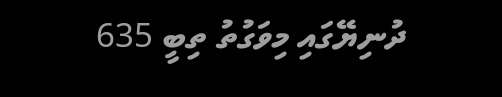ދުނިޔޭގައި މިވަގުތު ތިބީ 635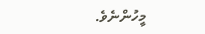މީހުންނެވެ.